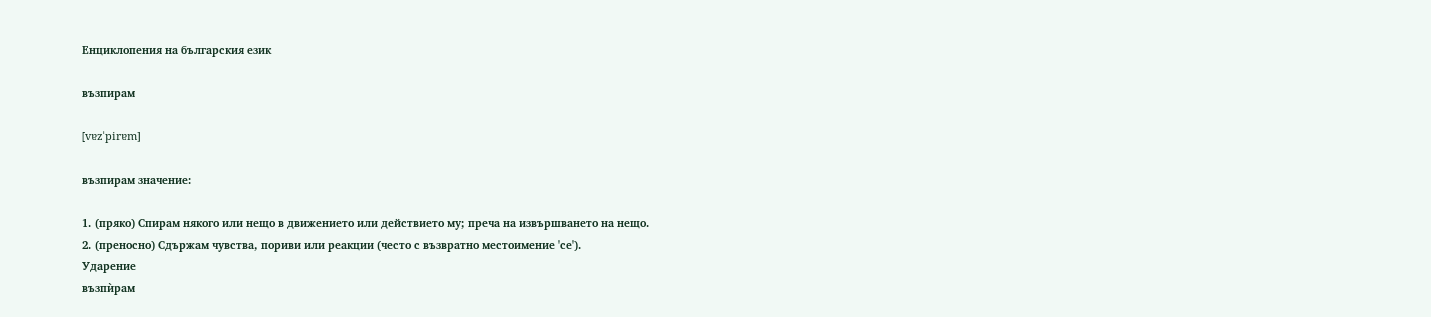Енциклопения на българския език

възпирам

[vɐzˈpirɐm]

възпирам значение:

1. (пряко) Спирам някого или нещо в движението или действието му; преча на извършването на нещо.
2. (преносно) Сдържам чувства, пориви или реакции (често с възвратно местоимение 'се').
Ударение
възпѝрам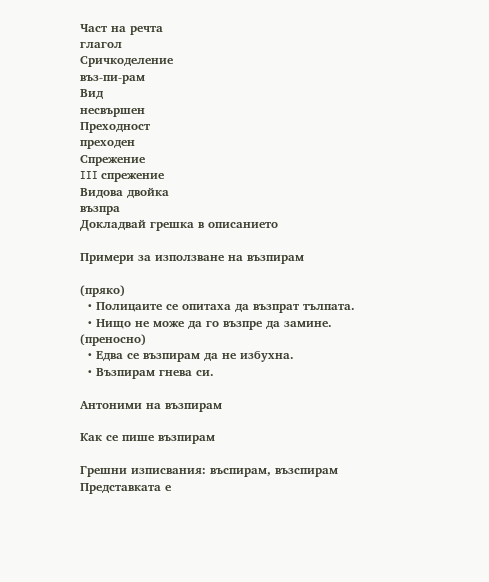Част на речта
глагол
Сричкоделение
въз-пи-рам
Вид
несвършен
Преходност
преходен
Спрежение
III спрежение
Видова двойка
възпра
Докладвай грешка в описанието

Примери за използване на възпирам

(пряко)
  • Полицаите се опитаха да възпрат тълпата.
  • Нищо не може да го възпре да замине.
(преносно)
  • Едва се възпирам да не избухна.
  • Възпирам гнева си.

Антоними на възпирам

Как се пише възпирам

Грешни изписвания: въспирам, възспирам
Представката е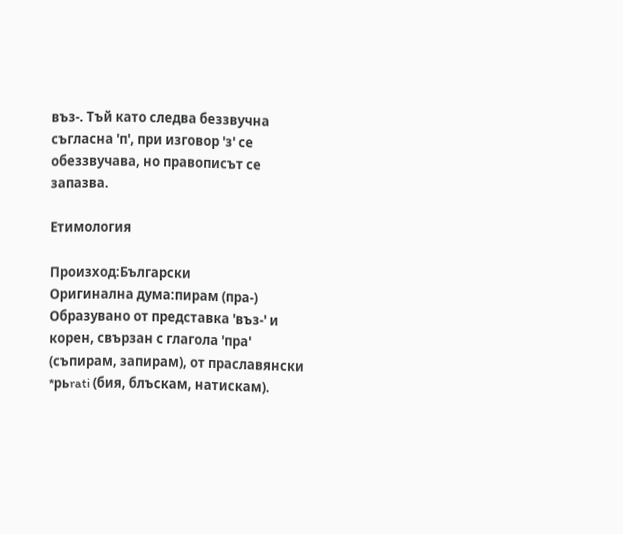въз-. Тъй като следва беззвучна съгласна 'п', при изговор 'з' се обеззвучава, но правописът се запазва.

Етимология

Произход:Български
Оригинална дума:пирам (пра-)
Образувано от представка 'въз-' и корен, свързан с глагола 'пра' (съпирам, запирам), от праславянски *pьrati (бия, блъскам, натискам).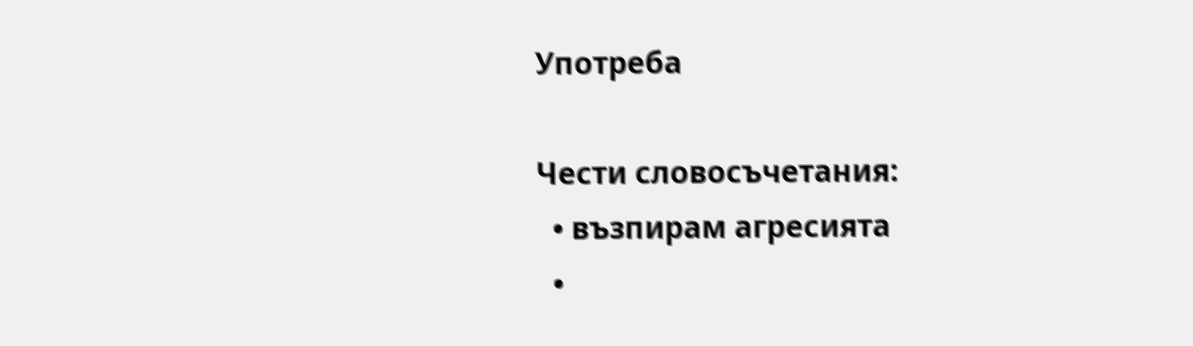Употреба

Чести словосъчетания:
  • възпирам агресията
  •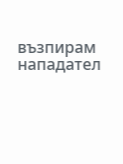възпирам нападател